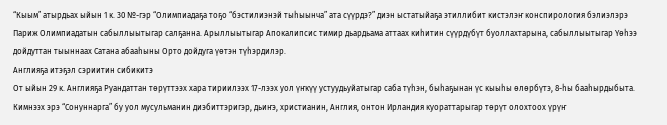“Кыым” атырдьах ыйын 1 к. 30 №-гэр “Олимпиадаҕа тоҕо “бэстилиэнэй тыһыынча” ата сүүрдэ?” диэн ыстатыйаҕа этиллибит кистэлэҥ конспирология бэлиэлэрэ Париж Олимпиадатын сабыллыытыгар салҕанна. Арыллыытыгар Апокалипсис тимир дьардьама аттаах киһитин сүүрдүбүт буоллахтарына, сабыллыытыгар Үөһээ дойдуттан тыыннаах Сатана абааһыны Орто дойдуга үөтэн түһэрдилэр.
Англияҕа итэҕэл сэриитин сибикитэ
От ыйын 29 к. Англияҕа Руандаттан төрүттээх хара тириилээх 17-лээх уол үҥкүү устуудьуйатыгар саба түһэн, быһаҕынан үс кыыһы өлөрбүтэ, 8-һы бааһырдыбыта. Кимнээх эрэ “Сонуннарга” бу уол мусульманин диэбиттэригэр, дьиҥэ, христианин, Англия, онтон Ирландия куораттарыгар төрүт олохтоох үрүҥ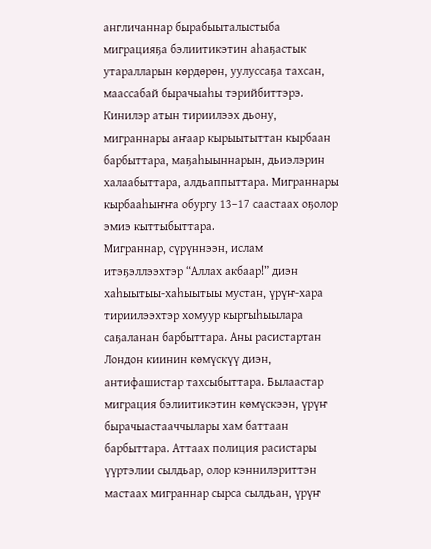англичаннар бырабыыталыстыба миграцияҕа бэлиитикэтин аһаҕастык утаралларын көрдөрөн, уулуссаҕа тахсан, маассабай бырачыаһы тэрийбиттэрэ. Кинилэр атын тириилээх дьону, миграннары аҥаар кырыытыттан кырбаан барбыттара, маҕаһыыннарын, дьиэлэрин халаабыттара, алдьаппыттара. Миграннары кырбааһыҥҥа обургу 13–17 саастаах оҕолор эмиэ кыттыбыттара.
Миграннар, сүрүннээн, ислам итэҕэллээхтэр “Аллах акбаар!” диэн хаһыытыы-хаһыытыы мустан, үрүҥ-хара тириилээхтэр хомуур кыргыһыылара саҕаланан барбыттара. Аны расистартан Лондон киинин көмүскүү диэн, антифашистар тахсыбыттара. Былаастар миграция бэлиитикэтин көмүскээн, үрүҥ бырачыастааччылары хам баттаан барбыттара. Аттаах полиция расистары үүртэлии сылдьар, олор кэннилэриттэн мастаах миграннар сырса сылдьан, үрүҥ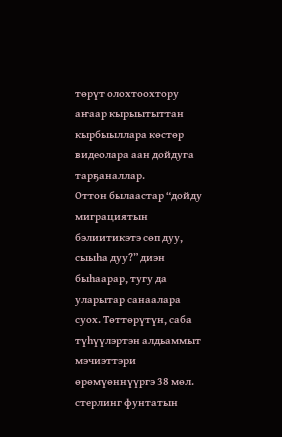төрүт олохтоохтору аҥаар кырыытыттан кырбыыллара көстөр видеолара аан дойдуга тарҕаналлар.
Оттон былаастар “дойду миграциятын бэлиитикэтэ сөп дуу, сыыһа дуу?” диэн быһаарар, тугу да уларытар санаалара суох. Төттөрүтүн, саба түһүүлэртэн алдьаммыт мэчиэттэри өрөмүөннүүргэ 38 мөл. стерлинг фунтатын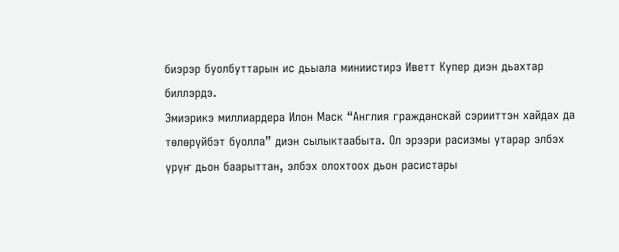биэрэр буолбуттарын ис дьыала миниистирэ Иветт Купер диэн дьахтар биллэрдэ.
Эмиэрикэ миллиардера Илон Маск “Англия гражданскай сэрииттэн хайдах да төлөрүйбэт буолла” диэн сылыктаабыта. Ол эрээри расизмы утарар элбэх үрүҥ дьон баарыттан, элбэх олохтоох дьон расистары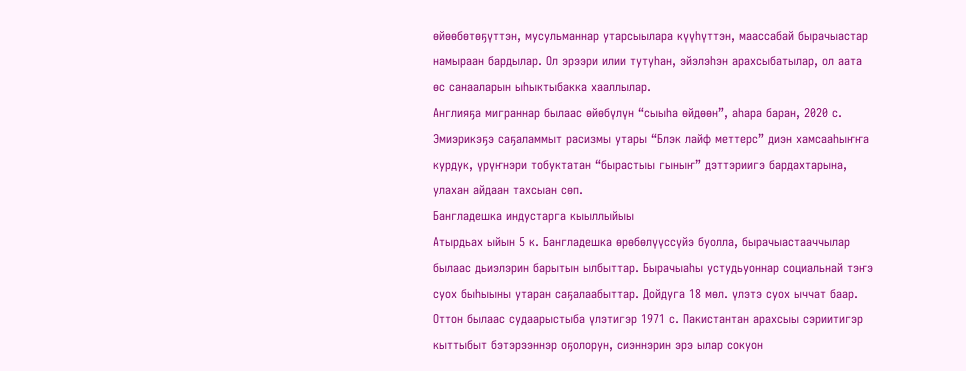өйөөбөтөҕүттэн, мусульманнар утарсыылара күүһүттэн, маассабай бырачыастар намыраан бардылар. Ол эрээри илии тутуһан, эйэлэһэн арахсыбатылар, ол аата өс санааларын ыһыктыбакка хааллылар.
Англияҕа миграннар былаас өйөбүлүн “сыыһа өйдөөн”, аһара баран, 2020 с. Эмиэрикэҕэ саҕаламмыт расизмы утары “Блэк лайф меттерс” диэн хамсааһыҥҥа курдук, үрүҥнэри тобуктатан “бырастыы гыныҥ” дэттэриигэ бардахтарына, улахан айдаан тахсыан сөп.
Бангладешка индустарга кыыллыйыы
Атырдьах ыйын 5 к. Бангладешка өрөбөлүүссүйэ буолла, бырачыастааччылар былаас дьиэлэрин барытын ылбыттар. Бырачыаһы устудьуоннар социальнай тэҥэ суох быһыыны утаран саҕалаабыттар. Дойдуга 18 мөл. үлэтэ суох ыччат баар. Оттон былаас судаарыстыба үлэтигэр 1971 с. Пакистантан арахсыы сэриитигэр кыттыбыт бэтэрээннэр оҕолорун, сиэннэрин эрэ ылар сокуон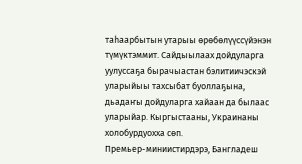таһаарбытын утарыы өрөбөлүүссүйэнэн түмүктэммит. Сайдыылаах дойдуларга уулуссаҕа бырачыастан бэлитиичэскэй уларыйыы тахсыбат буоллаҕына, дьадаҥы дойдуларга хайаан да былаас уларыйар. Кыргыстааны, Украинаны холобурдуохха сөп.
Премьер-миниистирдэрэ, Бангладеш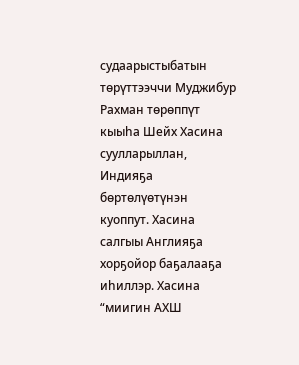судаарыстыбатын төрүттээччи Муджибур Рахман төрөппүт кыыһа Шейх Хасина суулларыллан, Индияҕа бөртөлүөтүнэн куоппут. Хасина салгыы Англияҕа хорҕойор баҕалааҕа иһиллэр. Хасина “миигин АХШ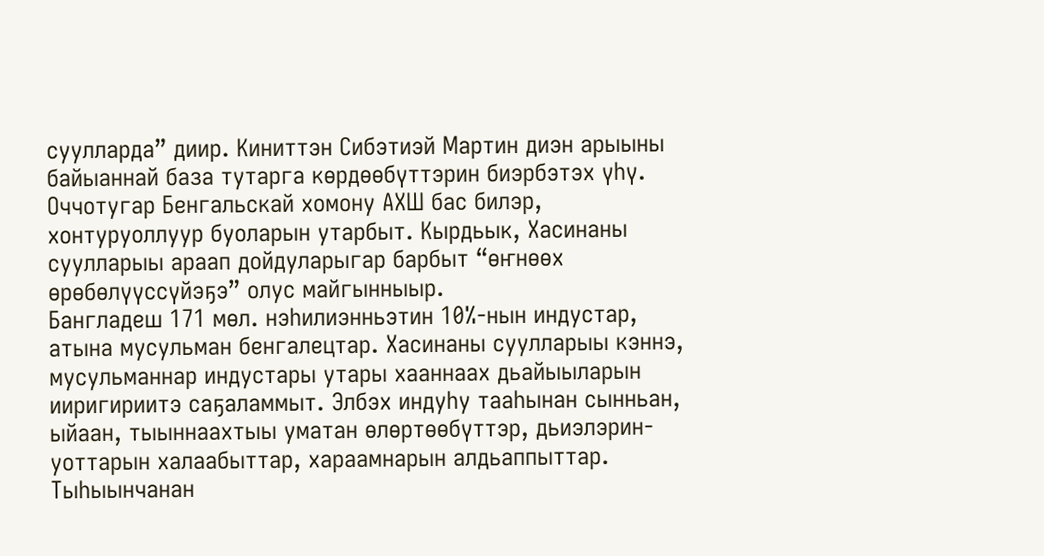суулларда” диир. Киниттэн Сибэтиэй Мартин диэн арыыны байыаннай база тутарга көрдөөбүттэрин биэрбэтэх үһү. Оччотугар Бенгальскай хомону АХШ бас билэр, хонтуруоллуур буоларын утарбыт. Кырдьык, Хасинаны суулларыы араап дойдуларыгар барбыт “өҥнөөх өрөбөлүүссүйэҕэ” олус майгынныыр.
Бангладеш 171 мөл. нэһилиэнньэтин 10%-нын индустар, атына мусульман бенгалецтар. Хасинаны суулларыы кэннэ, мусульманнар индустары утары хааннаах дьайыыларын ииригириитэ саҕаламмыт. Элбэх индуһу тааһынан сынньан, ыйаан, тыыннаахтыы уматан өлөртөөбүттэр, дьиэлэрин-уоттарын халаабыттар, хараамнарын алдьаппыттар. Тыһыынчанан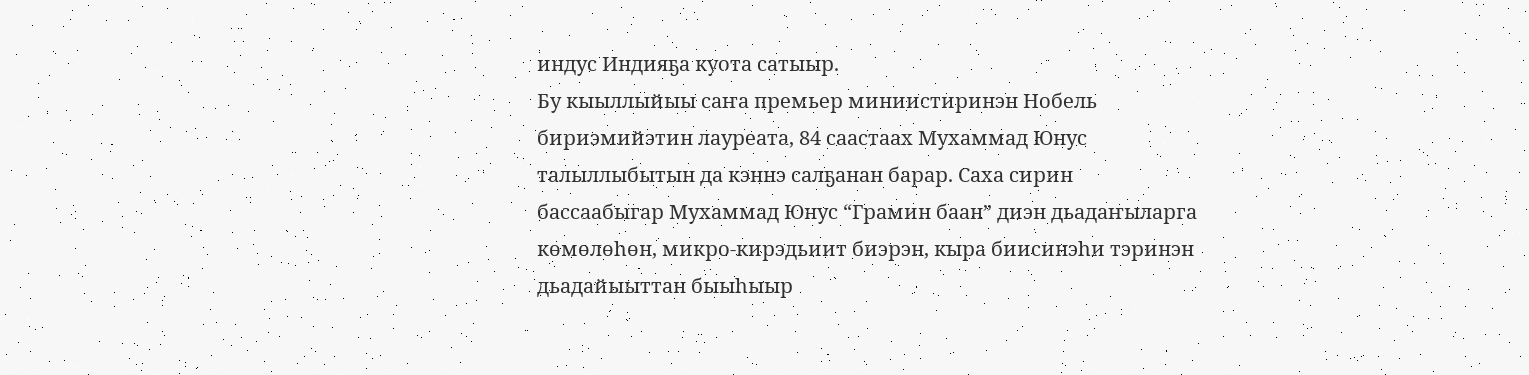индус Индияҕа куота сатыыр.
Бу кыыллыйыы саҥа премьер миниистиринэн Нобель бириэмийэтин лауреата, 84 саастаах Мухаммад Юнус талыллыбытын да кэннэ салҕанан барар. Саха сирин бассаабыгар Мухаммад Юнус “Грамин баан” диэн дьадаҥыларга көмөлөһөн, микро-кирэдьиит биэрэн, кыра биисинэһи тэринэн дьадайыыттан быыһыыр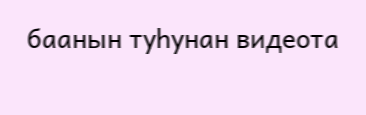баанын туһунан видеота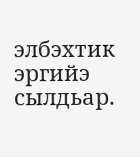элбэхтик эргийэ сылдьар.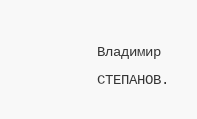Владимир СТЕПАНОВ.